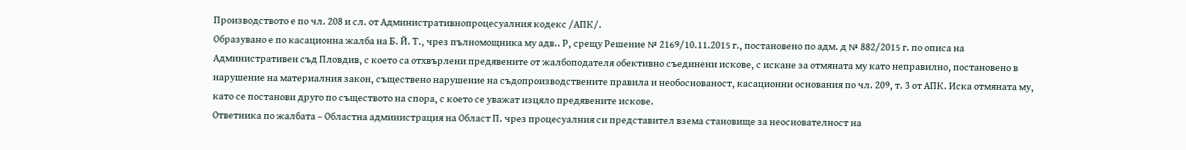Производството е по чл. 208 и сл. от Административнопроцесуалния кодекс /АПК/.
Образувано е по касационна жалба на Б. Й. Т., чрез пълномощника му адв.. Р, срещу Решение № 2169/10.11.2015 г., постановено по адм. д № 882/2015 г. по описа на Административен съд Пловдив, с което са отхвърлени предявените от жалбоподателя обективно съединени искове, с искане за отмяната му като неправилно, постановено в нарушение на материалния закон, съществено нарушение на съдопроизводствените правила и необоснованост, касационни основания по чл. 209, т. 3 от АПК. Иска отмяната му, като се постанови друго по съществото на спора, с което се уважат изцяло предявените искове.
Ответника по жалбата – Областна администрация на Област П. чрез процесуалния си представител взема становище за неоснователност на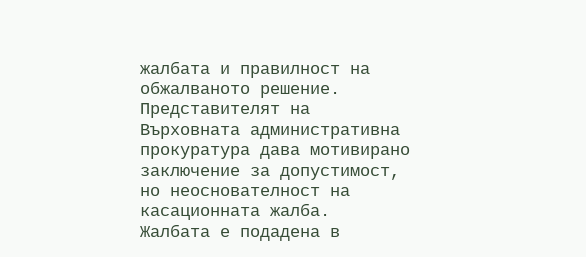жалбата и правилност на обжалваното решение.
Представителят на Върховната административна прокуратура дава мотивирано заключение за допустимост, но неоснователност на касационната жалба.
Жалбата е подадена в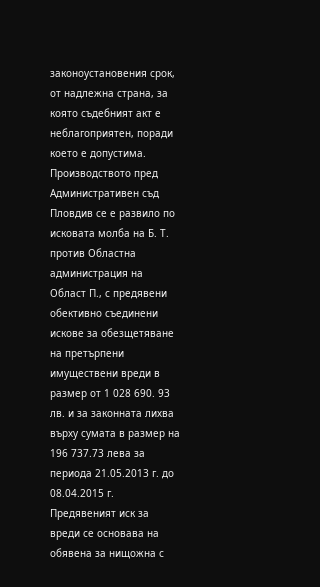законоустановения срок, от надлежна страна, за която съдебният акт е неблагоприятен, поради което е допустима.
Производството пред Административен съд Пловдив се е развило по исковата молба на Б. Т. против Областна администрация на Област П., с предявени обективно съединени искове за обезщетяване на претърпени имуществени вреди в размер от 1 028 690. 93 лв. и за законната лихва върху сумата в размер на 196 737.73 лева за периода 21.05.2013 г. до 08.04.2015 г. Предявеният иск за вреди се основава на обявена за нищожна с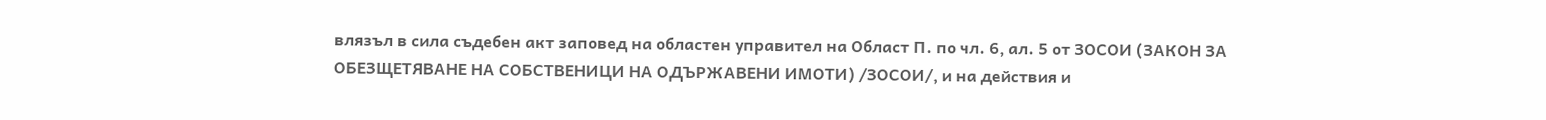влязъл в сила съдебен акт заповед на областен управител на Област П. по чл. 6, ал. 5 от ЗОСОИ (ЗАКОН ЗА ОБЕЗЩЕТЯВАНЕ НА СОБСТВЕНИЦИ НА ОДЪРЖАВЕНИ ИМОТИ) /ЗОСОИ/, и на действия и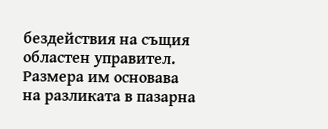бездействия на същия областен управител. Размера им основава на разликата в пазарна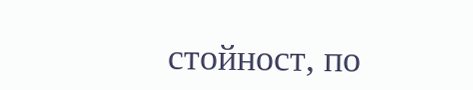стойност, по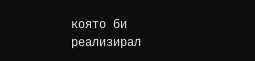която би реализирал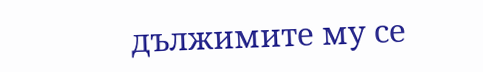дължимите му се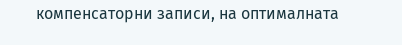компенсаторни записи, на оптималната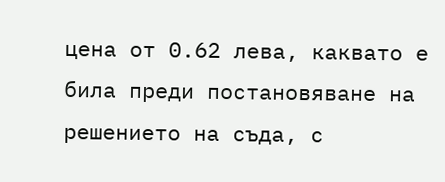цена от 0.62 лева, каквато е била преди постановяване на решението на съда, с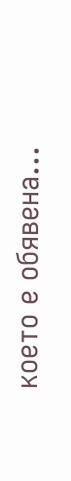което е обявена...